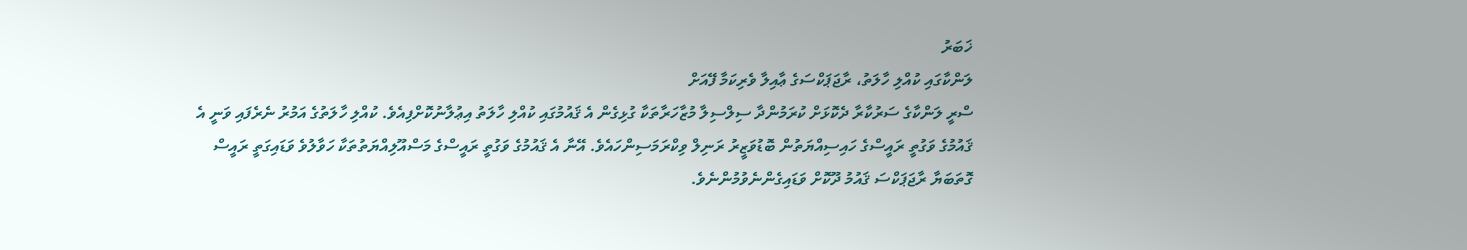ޚަބަރު
ލަންކާގައި ކުއްލި ހާލަތު، ރާޖަޕަކްސަގެ ޢާއިލާ ވެރިކަމާ ފޭއަށް
ސްރީ ލަންކާގެ ސަރުކާރާ ދެކޮޅަށް ކުރަމުންދާ ސިލްސިލާ މުޒާހަރާތަކާ ގުޅިގެން އެ ޤައުމުގައި ކުއްލި ހާލަތު އިޢުލާނުކޮށްފިއެވެ. ކުއްލި ހާލަތުގެ އަމުރު ނެރެފައި ވަނީ އެ ޤައުމުގެ ވަގުތީ ރައީސްގެ ހައިސިއްޔަތުން ބޮޑުވަޒީރު ރަނިލް ވިކްރަމަސިންހައެވެ. އޭނާ އެ ޤައުމުގެ ވަގުތީ ރައީސްގެ މަސްއޫލިއްޔަތުތަކާ ހަވާލުވެ ވަޑައިގަތީ ރައީސް ގޮތަބަޔާ ރާޖަޕަކްސަ ޤައުމު ދޫކޮށް ވަޑައިގެންނެވުމުންނެވެ.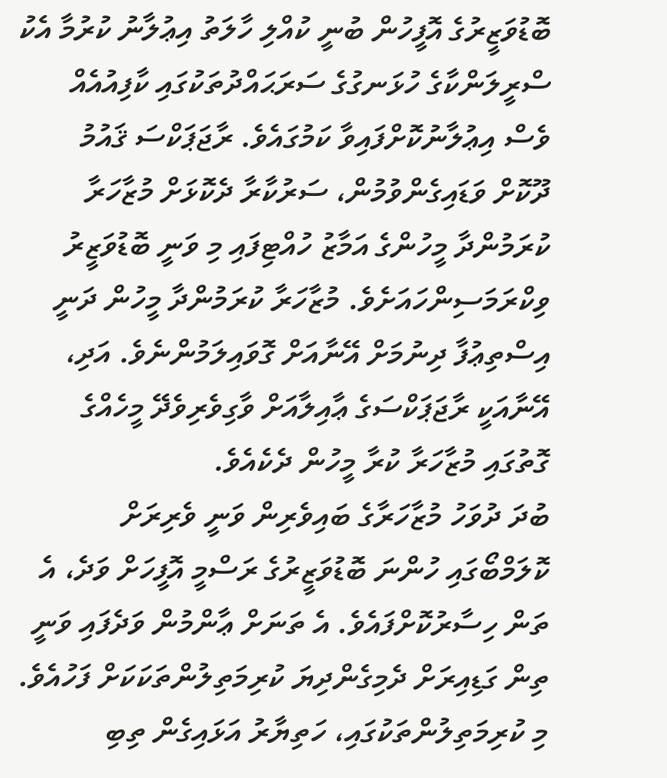ބޮޑުވަޒީރުގެ އޮފީހުން ބުނީ ކުއްލި ހާލަތު އިޢުލާނު ކުރުމާ އެކު ސްރީލަންކާގެ ހުޅަނގުގެ ސަރަޙައްދުތަކުގައި ކާފިއުއެއް ވެސް އިޢުލާނުކޮށްފައިވާ ކަމުގައެވެ. ރާޖަޕަކްސަ ޤައުމު ދޫކޮށް ވަޑައިގެންވުމުން، ސަރުކާރާ ދެކޮޅަށް މުޒާހަރާ ކުރަމުންދާ މީހުންގެ އަމާޒު ހުއްޓިފައި މި ވަނީ ބޮޑުވަޒީރު ވިކްރަމަސިންހައަށެވެ. މުޒާހަރާ ކުރަމުންދާ މީހުން ދަނީ އިސްތިޢުފާ ދިނުމަށް އޭނާއަށް ގޮވައިލަމުންނެވެ. އަދި، އޭނާއަކީ ރާޖަޕަކްސަގެ ޢާއިލާއަށް ވާގިވެރިވެދޭ މީހެއްގެ ގޮތުގައި މުޒާހަރާ ކުރާ މީހުން ދެކެއެވެ.
ބުދަ ދުވަހު މުޒާހަރާގެ ބައިވެރިން ވަނީ ވެރިރަށް ކޮލަމްބޯގައި ހުންނަ ބޮޑުވަޒީރުގެ ރަސްމީ އޮފީހަށް ވަދެ، އެ ތަން ހިސާރުކޮށްފައެވެ. އެ ތަނަށް ޢާންމުން ވަދެފައި ވަނީ ތިން ގަޑިއިރަށް ދެމިގެންދިޔަ ކުރިމަތިލުންތަކަކަށް ފަހުއެވެ. މި ކުރިމަތިލުންތަކުގައި، ހަތިޔާރު އަޅައިގެން ތިބި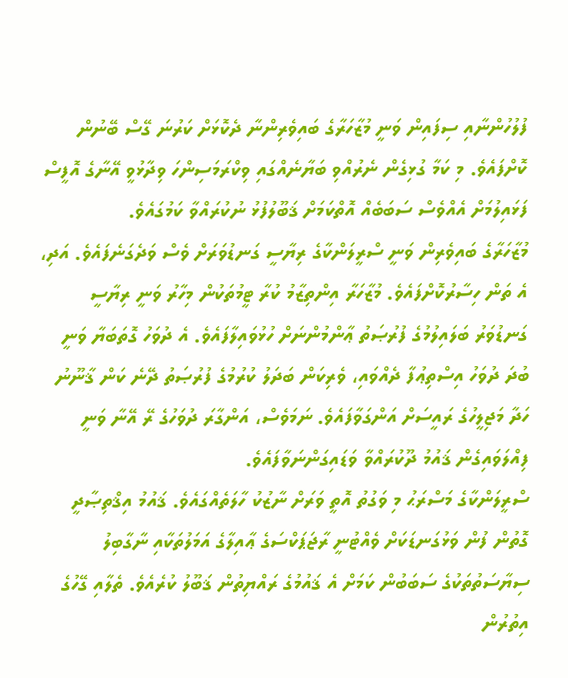ފުލުހުންނާއި ސިފައިން ވަނީ މުޒާހަރާގެ ބައިވެރިންނާ ދެކޮޅަށް ކަރުނަ ގޭސް ބޭނުން ކޮށްފައެވެ. މި ކަމާ ގުޅިގެން ނެރުއްވި ބަޔާނެއްގައި ވިކްރަމަސިންހަ ވިދާޅުވީ އޭނާގެ އޮފީސް ފަޅައިލުމަށް އެއްވެސް ސަބަބެއް އޮތްކަމަށް ޤަބޫލުފުޅު ނުކުރައްވާ ކަމުގައެވެ.
މުޒާހަރާގެ ބައިވެރިން ވަނީ ސްރީލަންކާގެ ރިޔާސީ ގަނޑުވަރަށް ވެސް ވަދެގަނެފައެވެ. އަދި، އެ ތަން ހިސާރުކޮށްފައެވެ. މުޒާހަރާ އިންތިޒާމު ކުރާ ޓީމުތަކުން މިހާރު ވަނީ ރިޔާސީ ގަނޑުވަރު ބަލައިލުމުގެ ފުރުޞަތު ޢާންމުންނަށް ހުޅުވައިލާފައެވެ. އެ ދުވަހު ގޮތަބަޔާ ވަނީ ބުދަ ދުވަހު އިސްތިޢުފާ ދެއްވައި، ވެރިކަން ބަދަލު ކުރުމުގެ ފުރުޞަތު ދޭނެ ކަން ޤާނޫނު ހަދާ މަޖިލީހުގެ ރައީސަށް އަންގަވާފައެވެ. ނަމަވެސް، އަންގާރަ ދުވަހުގެ ރޭ އޭނާ ވަނީ ފިއްލަވައިގެން ޤައުމު ދޫކުރައްވާ ވަޑައިގަންނަވާފައެވެ.
ސްރީލަންކާގެ މަސްރަޙު މި ވަގުތު އޮތީ ވަރަށް ނާޒުކު ހާލަތެއްގައެވެ. ޤައުމު އިޤްތިޞާދީ ގޮތުން ފުން ވަޅުގަނޑަކަށް ވެއްޓުނީ ރާޖަޕަކްސަގެ ޢާއިލާގެ އަމަލުތަކާއި ނާގާބިލު ސިޔާސަތުތަކުގެ ސަބަބުން ކަމަށް އެ ޤައުމުގެ ރައްޔިތުން ޤަބޫލު ކުރެއެވެ. ތެލާއި ގޭހުގެ އިތުރުން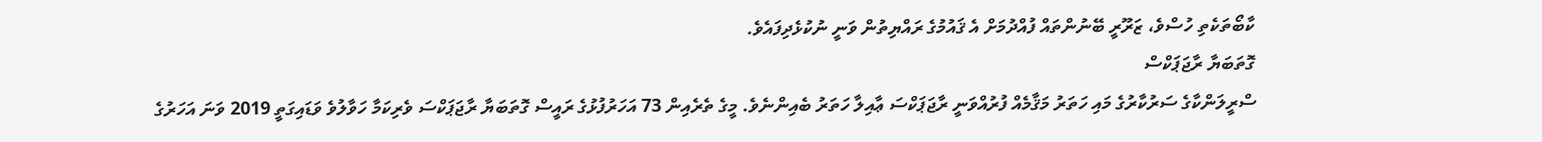ކާބޯތަކެތި ހުސްވެ، ޒަރޫރީ ބޭނުންތައް ފުއްދުމަށް އެ ޤައުމުގެ ރައްޔިތުން ވަނީ ނުކުޅެދިފައެވެ.
ގޮތަބަޔާ ރާޖަޕަކްސް
ސްރީލަންކާގެ ސަރުކާރުގެ މައި ހަތަރު މަޤާމެއް ފުރުއްވަނީ ރާޖަޕަކްސަ ޢާއިލާ ހަތަރު ބެއިންނެވެ. މީގެ ތެރެއިން 73 އަހަރުފުޅުގެ ރައީސް ގޮތަބަޔާ ރާޖަޕަކްސަ ވެރިކަމާ ހަވާލުވެ ވަޑައިގަތީ 2019 ވަނަ އަހަރުގެ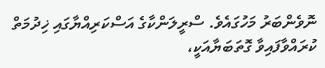ނޮވެންބަރު މަހުގައެވެ. ސްރީލަންކާގެ އަސްކަރިއްޔާގައި ޚިދުމަތް ކުރައްވާފައިވާ ގޮތަބަޔާއަކީ،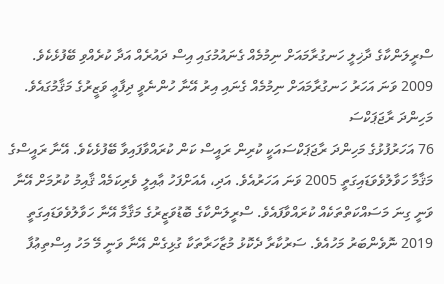ސްރީލަންކާގެ ދާޚިލީ ހަނގުރާމައަށް ނިމުމެއް ގެނައުމުގައި އިސް ދައުރެއް އަދާ ކުރެއްވި ބޭފުޅެކެވެ. 2009 ވަނަ އަހަރު ހަނގުރާމައަށް ނިމުމެއް ގެނައި އިރު އޭނާ ހުންނެވީ ދިފާޢީ ވަޒީރުގެ މަޤާމުގައެވެ.
މަހިންދަ ރާޖަޕަކްސަ
76 އަހަރުފުޅުގެ މަހިންދަ ރާޖަޕަކްސައަކީ ކުރިން ރައީސް ކަން ކުރައްވާފައިވާ ބޭފުޅެކެވެ. އޭނާ ރައީސްގެ މަޤާމާ ހަވާލުވެވަޑައިގަތީ 2005 ވަނަ އަހަރުއެވެ. އަދި، އެއަށްފަހު ޢާއިލީ ވެރިކަމެއް ޤާއިމު ކުރުމަށް އޭނާ ވަނީ ގިނަ މަސައްކަތްތަކެއް ކުރައްވާފައެވެ. ސްރީލަންކާގެ ބޮޑުވަޒީރުގެ މަޤާމާ އޭނާ ހަވާލުވެވަޑައިގަތީ 2019 ނޮވެންބަރު މަހުއެވެ. ސަރުކާރާ ދެކޮޅު މުޒާހަރާތަކާ ގުޅިގެން އޭނާ ވަނީ މޭ މަހު އިސްތިޢުފާ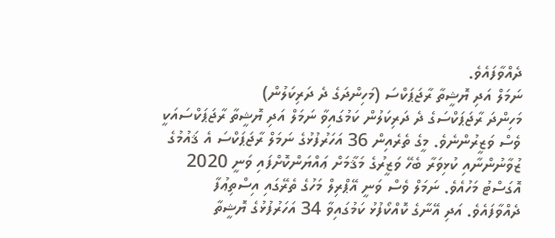ދެއްވާފައެވެ.
ނަމަލް އަދި ޔޮޝީތާ ރާޖަޕަކްސަ (މަހިންދަގެ ދެ ދަރިކަލުން)
މަހިންދަ ރާޖަޕަކްސަގެ ދެ ދަރިކަލުން ކަމުގައިވާ ނަމަލް އަދި ޔޮޝީތާ ރާޖަޕަކްސައަކީ ވެސް ވަޒީރުންނެވެ. މީގެ ތެރެއިން 36 އަހަރުފުޅުގެ ނަމަލް ރާޖަޕަކްސަ އެ ޤައުމުގެ ޒުވާނުންނާއި ކުޅިވަރާ ބެހޭ ވަޒީރުގެ މަޤާމަށް ޢައްޔަންކޮށްފައި ވަނީ 2020 އޮގަސްޓު މަހުއެވެ. ނަމަލް ވެސް ވަނީ އޭޕްރިލް މަހުގެ ތެރޭގައި އިސްތިޢުފާ ދެއްވާފައެވެ. އަދި އޭނާގެ ކޮއްކޯފުޅު ކަމުގައިވާ 34 އަހަރުފުޅުގެ ޔޮޝީތާ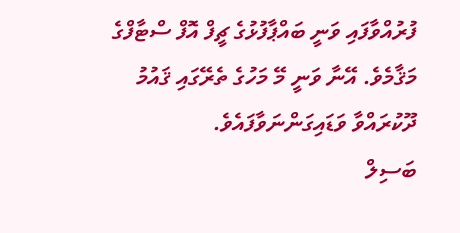ފުރުއްވާފައި ވަނީ ބައްޕާފުޅުގެ ޗީފް އޮފް ސްޓާފްގެ މަޤާމެވެ. އޭނާ ވަނީ މޭ މަހުގެ ތެރޭގައި ޤައުމު ދޫކުރައްވާ ވަޑައިގަންނަވާފައެވެ.
ބަސިލް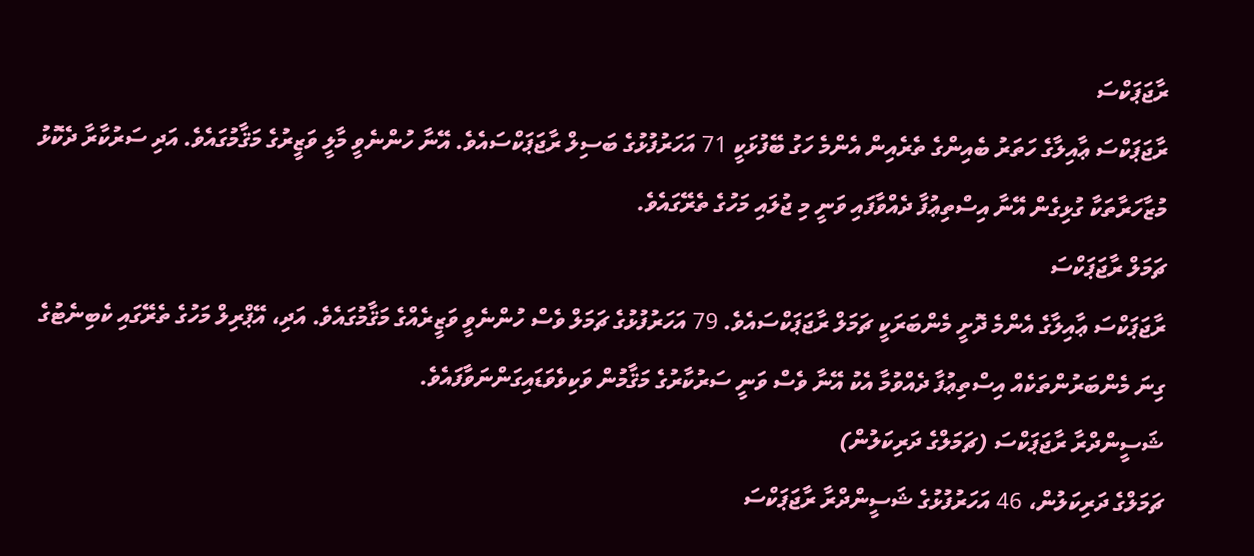ރާޖަޕަކްސަ
ރާޖަޕަކްސަ ޢާއިލާގެ ހަތަރު ބެއިންގެ ތެރެއިން އެންމެ ހަގު ބޭފުޅަކީ 71 އަހަރުފުޅުގެ ބަސިލް ރާޖަޕަކްސައެވެ. އޭނާ ހުންނެވީ މާލީ ވަޒީރުގެ މަޤާމުގައެވެ. އަދި ސަރުކާރާ ދެކޮޅު މުޒާހަރާތަކާ ގުޅިގެން އޭނާ އިސްތިޢުފާ ދެއްވާފައި ވަނީ މި ޖުލައި މަހުގެ ތެރޭގައެވެ.
ޗަމަލް ރާޖަޕަކްސަ
ރާޖަޕަކްސަ ޢާއިލާގެ އެންމެ ދޮށީ މެންބަރަކީ ޗަމަލް ރާޖަޕަކްސައެވެ. 79 އަހަރުފުޅުގެ ޗަމަލް ވެސް ހުންނެވީ ވަޒީރެއްގެ މަޤާމުގައެވެ. އަދި، އޭޕްރިލް މަހުގެ ތެރޭގައި ކެބިނެޓުގެ ގިނަ މެންބަރުންތަކެއް އިސްތިޢުފާ ދެއްވުމާ އެކު އޭނާ ވެސް ވަނީ ސަރުކާރުގެ މަޤާމުން ވަކިވެވަޑައިގަންނަވާފައެވެ.
ޝަސީންދްރާ ރާޖަޕަކްސަ (ޗަމަލްގެ ދަރިކަލުން)
ޗަމަލްގެ ދަރިކަލުން، 46 އަހަރުފުޅުގެ ޝަސީންދްރާ ރާޖަޕަކްސަ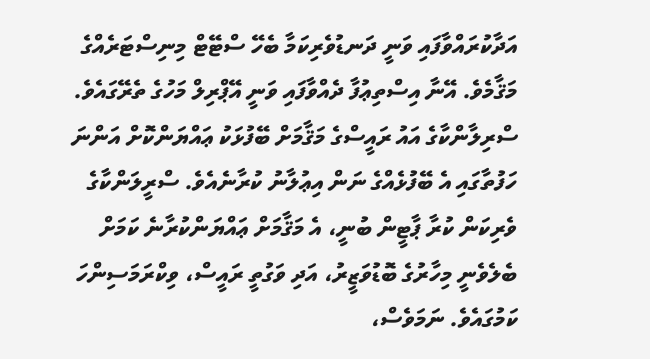އަދާކުރައްވާފައި ވަނީ ދަނޑުވެރިކަމާ ބެހޭ ސްޓޭޓް މިނިސްޓަރެއްގެ މަޤާމެވެ. އޭނާ އިސްތިޢުފާ ދެއްވާފައި ވަނީ އޭޕްރިލް މަހުގެ ތެރޭގައެވެ.
ސްރިލާންކާގެ އައު ރައީސްގެ މަޤާމަށް ބޭފުޅަކު ޢައްޔަންކޮށް އަންނަ ހަފުތާގައި އެ ބޭފުޅެއްގެ ނަން އިޢުލާނު ކުރާނެއެވެ. ސްރީލަންކާގެ ވެރިކަން ކުރާ ޕާޓީން ބުނީ، އެ މަޤާމަށް ޢައްޔަންކުރާނެ ކަމަށް ބެލެވެނީ މިހާރުގެ ބޮޑުވަޒީރު، އަދި ވަގުތީ ރައީސް، ވިކްރަމަސިންހަ ކަމުގައެވެ. ނަމަވެސް،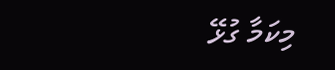މިކަމާ ގުޅޭ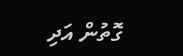ގޮތުން އަދި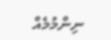ނިންމުމެއް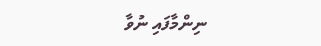ނިންމާފައި ނުވާ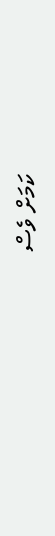ކަމަށް ވެސް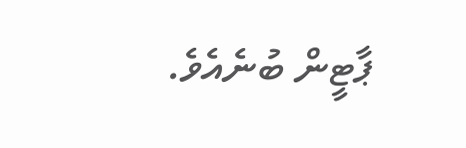ޕާޓީން ބުނެއެވެ.